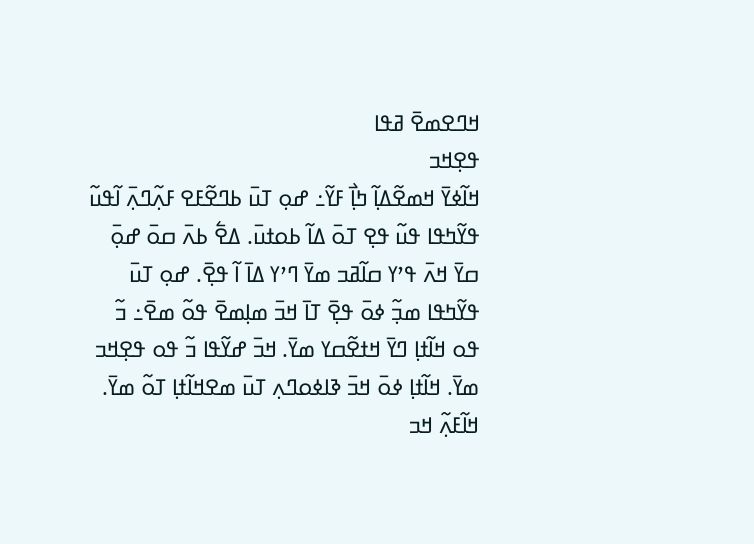ߞߣߐߘߐ߫ ߥߟߊ
ߟߐ߲ߞߏ
ߞߊ߬ߦߌ߫ ߞߘߐ߬ߡߊ߲߬ ߤߊ߲߯ ߓߌ߬߸ ߝߋ߲ ߠߎ߫ ߕߣߐ߬ߓߐ ߓߍ߲߬ߣߍ߲߫ ߊ߬ߟߎ߬ ߟߌ߬ߤߟߊ ߟߎ߬ ߟߐ߲ ߠߋ߫ ߡߊ߬ ߕߋߙߎ߫. ߡߐ߱ ߕߍ߫ ߛߋ߫ ߝߋ߲߫ ߛߌ߫ ߞߍ߫ ߟߴߌ ߛߊ߬ߥߏ ߘߌ߫ ߣߴߌ ߡߊ߫ ߊ߬ ߟߐ߲߫. ߝߋ߲ ߠߎ߫ ߟߌ߬ߤߟߊ ߘߏ߲߬ ߦߋ߫ ߟߐ߲߫ ߠߊ߫ ߞߏ߫ ߘߊ߲ߘߐ߫ ߟߋ߬ ߘߐ߫߸ ߏ߬ ߟߋ ߞߊ߬ߙߊ߲ ߣߌ߫ ߞߙߐ߬ߛߌ ߘߌ߫. ߞߏ߫ ߝߌ߬ߟߊ ߏ߬ ߟߋ ߟߐ߲ߞߏ ߘߌ߫. ߞߊ߬ߙߊ߲ ߦߋ߫ ߞߏ߫ ߢߊߦߋߣߍ߲ ߠߎ߫ ߘߐߞߊ߬ߙߊ߲ ߠߋ߬ ߘߌ߫. ߞߊ߬ߓߍ߲߬ ߞߏ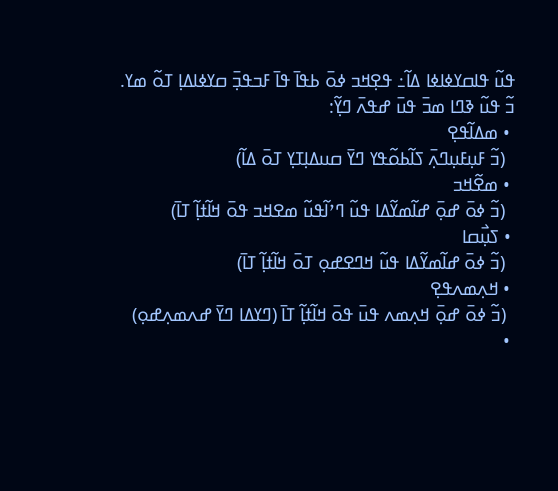ߟߎ߬ ߟߊߛߌߦߊߦߊ ߡߊ߬߸ ߟߐ߲ߞߏ ߦߋ߫ ߕߟߊ߫ ߟߊ߫ ߓߏߟߏ߲߫ ߛߌߦߊߡߊ߲ ߠߋ߬ ߘߌ. ߏ߬ ߟߎ߬ ߢߣߊ ߘߏ߫ ߟߎ߫ ߝߟߍ߫ ߣߌ߲߬:
 • ߘߡߊ߬ߟߐ߲
  (ߏ߬ ߓߎ߲ߓߎ߲ߣߍ߲߫ ߖߊ߬ߕߋ߬ߟߌ ߣߌ߫ ߛߎߡߊ߲ߠߌ߲ ߠߋ߫ ߡߊ߬)
 • ߘߐ߬ߞߏ
  (ߏ߬ ߦߋ߫ ߝߋ߲߫ ߝߊ߬ߘߌ߬ߡߊ ߟߎ߬ ߣߴߊ߬ߟߎ߬ ߘߐߞߏ ߟߋ߫ ߞߊ߬ߙߊ߲߬ ߠߊ߫)
 • ߖߎ߲߯ߛߊ
  (ߏ߬ ߦߋ߫ ߝߊ߬ߘߌ߬ߡߊ ߟߎ߬ ߞߣߐߝߋ߲ ߠߋ߫ ߞߊ߬ߙߊ߲߬ ߠߊ߫)
 • ߞߍ߲ߘߍߟߐ߲
  (ߏ߬ ߦߋ߫ ߝߋ߲߫ ߞߍ߲ߘߍ ߟߎ߫ ߟߋ߫ ߞߊ߬ߙߊ߲߬ ߠߊ߫ (ߣߌߡߊ ߣߌ߫ ߝߍߘߍ߲ߝߋ߲)
 •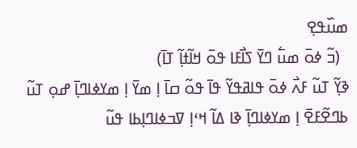ߘߎ߰ߟߐ߲
  (ߏ߬ ߦߋ߫ ߘߎ߱ ߣߌ߫ ߖߊ߯ߓߊ ߟߋ߫ ߞߊ߬ߙߊ߲߬ ߠߊ߫)
ߢߌ߲߬ ߠߎ߬ ߓߍ߯ ߦߋ߫ ߟߊߥߟߌ߬ ߟߊ߫ ߟߋ߬ ߛߊ߫ ߊ߲ ߘߌ߫ ߊ߲ ߘߌߦߊߣߊ߲߫ ߝߋ߲ ߠߎ߬ ߕߣߐ߬ߓߐ߫ ߊ߲ ߘߌߦߊߣߊ߲߫ ߢߊ ߡߊ߬ ߞߵߊ߲ ߜߏߦߊߣߊ߲ߕߊ ߟߎ߬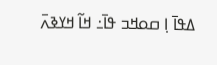ߡߟߊ߫ ߊ߲ ߛߋߞߏ ߟߊ߫߸ ߞߊ߬ ߞߌߢߍ߫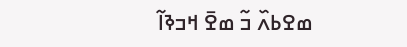ߘߐߕߍ߰ ߏ߬ ߘߐ߫ ߞߏߢߊ߬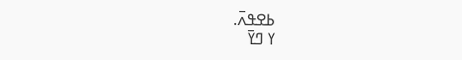ߕߐߟߍ߫.
ߌ ߣߌ߫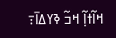ߞߊ߬ߙߊ߲߬ ߞߏ߬ ߢߌߡߊ߫߹